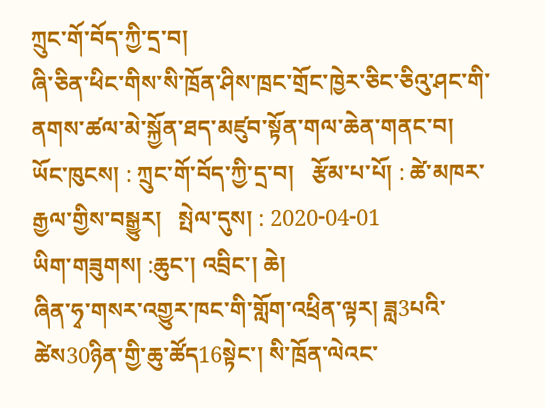ཀྲུང་གོ་བོད་ཀྱི་དྲ་བ།
ཞི་ཅིན་ཕིང་གིས་སི་ཁྲོན་ཤིས་ཁྲང་གྲོང་ཁྱེར་ཅིང་ཅིའུ་ཤང་གི་ནགས་ཚལ་མེ་སྐྱོན་ཐད་མཛུབ་སྟོན་གལ་ཆེན་གནང་བ།
ཡོང་ཁུངས། : ཀྲུང་གོ་བོད་ཀྱི་དྲ་བ།   རྩོམ་པ་པོ། : ཚེ་མཁར་རྒྱལ་གྱིས་བསྒྱུར།   སྤེལ་དུས། : 2020-04-01
ཡིག་གཟུགས། :ཆུང་། འབྲིང་། ཆེ།
ཞིན་ཧྭ་གསར་འགྱུར་ཁང་གི་གློག་འཕྲིན་ལྟར། ཟླ3པའི་ཚེས30ཉིན་གྱི་ཆུ་ཚོད16སྟེང་། སི་ཁྲོན་ལེའང་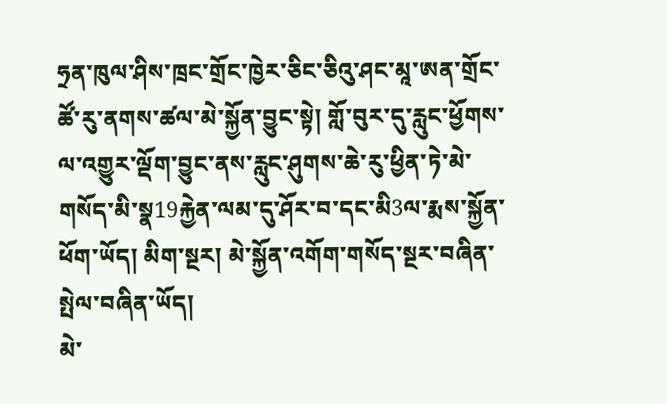ཧྲན་ཁུལ་ཤིས་ཁྲང་གྲོང་ཁྱེར་ཅིང་ཅིའུ་ཤང་མཱ་ཨན་གྲོང་ཚོ་རུ་ནགས་ཚལ་མེ་སྐྱོན་བྱུང་སྟེ། གློ་བུར་དུ་རླུང་ཕྱོགས་ལ་འགྱུར་ལྡོག་བྱུང་ནས་རླུང་ཤུགས་ཆེ་རུ་ཕྱིན་ཏེ་མེ་གསོད་མི་སྣ19རྐྱེན་ལམ་དུ་ཤོར་བ་དང་མི3ལ་རྨས་སྐྱོན་ཕོག་ཡོད། མིག་སྔར། མེ་སྐྱོན་འགོག་གསོད་སྔར་བཞིན་སྤེལ་བཞིན་ཡོད།
མེ་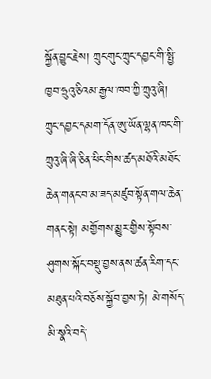སྐྱོན་བྱུང་རྗེས། ཀྲུང་གུང་ཀྲུང་དབྱང་གི་སྤྱི་ཁྱབ་ཧྲུའུ་ཅིའམ་རྒྱལ་ཁབ་ཀྱི་ཀྲུའུ་ཞི། ཀྲུང་དབྱང་དམག་དོན་ཨུ་ཡོན་ལྷན་ཁང་གི་ཀྲུའུ་ཞི་ཞི་ཅིན་ཕིང་གིས་ཚད་མཐོའི་མཐོང་ཆེན་གནང་བ་མ་ཟད་མཛུབ་སྟོན་གལ་ཆེན་གནང་སྟེ། མགྱོགས་མྱུར་གྱིས་སྟོབས་ཤུགས་སྐོང་བསྡུ་བྱས་ནས་ཚན་རིག་དང་མཐུན་པའི་བཅོས་སྐྱོབ་བྱས་ཏེ། མེ་གསོད་མི་སྣའི་བདེ་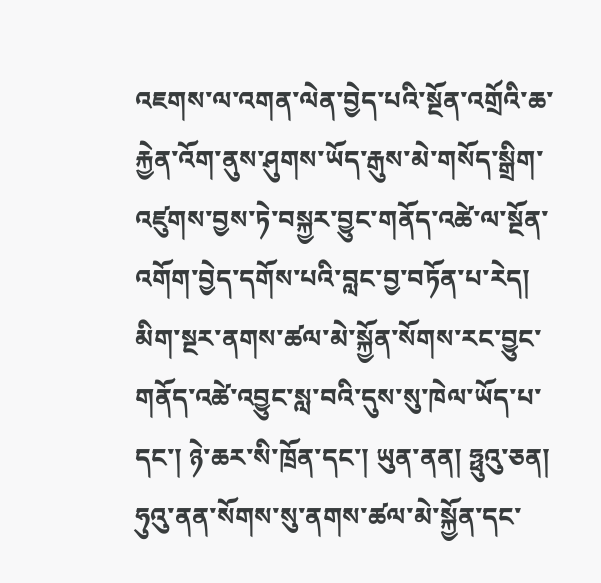འཇགས་ལ་འགན་ལེན་བྱེད་པའི་སྔོན་འགྲོའི་ཆ་རྐྱེན་འོག་ནུས་ཤུགས་ཡོད་རྒུས་མེ་གསོད་སྒྲིག་འཛུགས་བྱས་ཏེ་བསྐྱར་བྱུང་གནོད་འཚེ་ལ་སྔོན་འགོག་བྱེད་དགོས་པའི་བླང་བྱ་བཏོན་པ་རེད། མིག་སྔར་ནགས་ཚལ་མེ་སྐྱོན་སོགས་རང་བྱུང་གནོད་འཚེ་འབྱུང་སླ་བའི་དུས་སུ་ཁེལ་ཡོད་པ་དང་། ཉེ་ཆར་སི་ཁྲོན་དང་། ཡུན་ནན། ཧྥུའུ་ཅན། ཧུའུ་ནན་སོགས་སུ་ནགས་ཚལ་མེ་སྐྱོན་དང་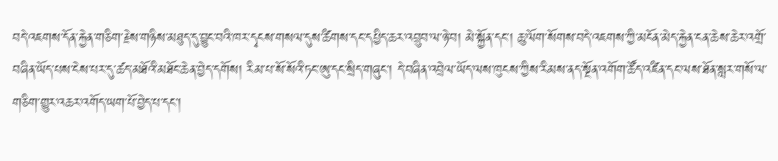བདེ་འཇགས་དོན་རྐྱེན་གཅིག་རྗེས་གཉིས་མཐུད་དུ་བྱུང་བའི་ཁར་དྭངས་གསལ་དུས་ཚིགས་དང་དཔྱིད་ཆར་འབྲུབ་ལ་ཉེ་བ། མེ་སྐྱོན་དང་། ཆུ་ལོག་སོགས་བདེ་འཇགས་ཀྱི་མངོན་མེད་རྐྱེན་ངན་ཆེས་ཆེར་འགྲོ་བཞིན་ཡོད་པས་ངེས་པར་དུ་ཚད་མཐོའི་མཐོང་ཆེན་བྱེད་དགོས། རིམ་པ་སོ་སོའི་ཏང་ཨུ་དང་སྲིད་གཞུང་། དེ་བཞིན་འབྲེལ་ཡོད་ལས་ཁུངས་ཀྱིས་རིམས་ནད་སྔོན་འགོག་ཚོད་འཛིན་དང་ལས་ཐོན་སླར་གསོ་ལ་གཅིག་གྱུར་འཆར་འགོད་ཡག་པོ་བྱེད་པ་དང་།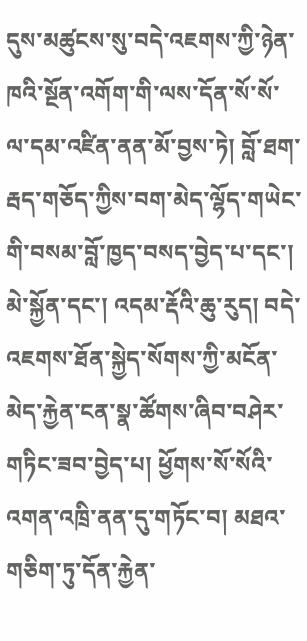དུས་མཚུངས་སུ་བདེ་འཇགས་ཀྱི་ཉེན་ཁའི་སྔོན་འགོག་གི་ལས་དོན་སོ་སོ་ལ་དམ་འཛིན་ནན་མོ་བྱས་ཏེ། བློ་ཐག་རྦད་གཅོད་ཀྱིས་བག་མེད་ལྷོད་གཡེང་གི་བསམ་བློ་ཁྱད་བསད་བྱེད་པ་དང་། མེ་སྐྱོན་དང་། འདམ་རྡོའི་ཆུ་རུད། བདེ་འཇགས་ཐོན་སྐྱེད་སོགས་ཀྱི་མངོན་མེད་རྐྱེན་ངན་སྣ་ཚོགས་ཞིབ་བཤེར་གཏིང་ཟབ་བྱེད་པ། ཕྱོགས་སོ་སོའི་འགན་འཁྲི་ནན་དུ་གཏོང་བ། མཐའ་གཅིག་ཏུ་དོན་རྐྱེན་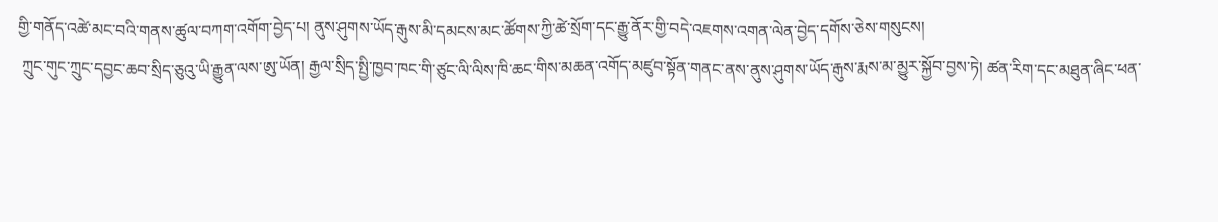གྱི་གནོད་འཚེ་མང་བའི་གནས་ཚུལ་བཀག་འགོག་བྱེད་པ། ནུས་ཤུགས་ཡོད་རྒུས་མི་དམངས་མང་ཚོགས་ཀྱི་ཚེ་སྲོག་དང་རྒྱུ་ནོར་གྱི་བདེ་འཇགས་འགན་ལེན་བྱེད་དགོས་ཅེས་གསུངས།
 ཀྲུང་གུང་ཀྲུང་དབྱང་ཆབ་སྲིད་ཅུའུ་ཡི་རྒྱུན་ལས་ཨུ་ཡོན། རྒྱལ་སྲིད་སྤྱི་ཁྱབ་ཁང་གི་ཙུང་ལི་ལིས་ཁི་ཆང་གིས་མཆན་འགོད་མཛུབ་སྟོན་གནང་ནས་ནུས་ཤུགས་ཡོད་རྒུས་རྨས་མ་མྱུར་སྐྱོབ་བྱས་ཏེ། ཚན་རིག་དང་མཐུན་ཞིང་ཕན་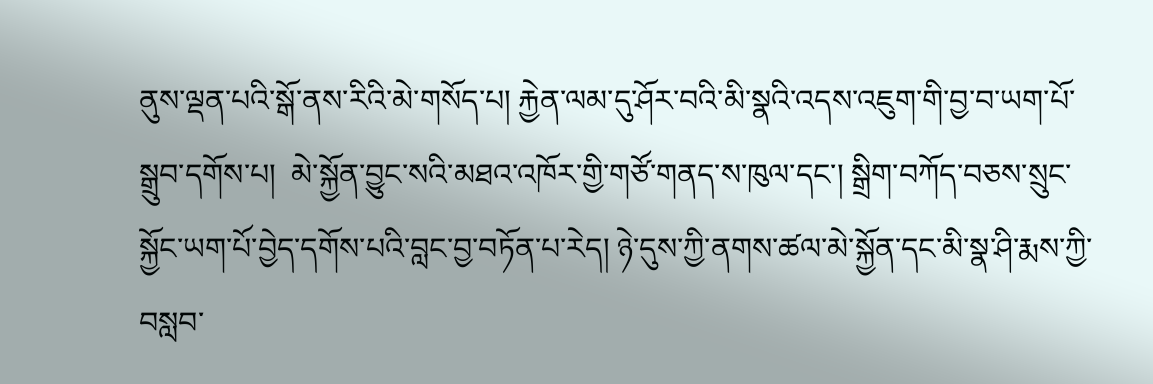ནུས་ལྡན་པའི་སྒོ་ནས་རིའི་མེ་གསོད་པ། རྐྱེན་ལམ་དུ་ཤོར་བའི་མི་སྣའི་འདས་འཇུག་གི་བྱ་བ་ཡག་པོ་སྒྲུབ་དགོས་པ།  མེ་སྐྱོན་བྱུང་སའི་མཐའ་འཁོར་གྱི་གཙོ་གནད་ས་ཁུལ་དང་། སྒྲིག་བཀོད་བཅས་སྲུང་སྐྱོང་ཡག་པོ་བྱེད་དགོས་པའི་བླང་བྱ་བཏོན་པ་རེད། ཉེ་དུས་ཀྱི་ནགས་ཚལ་མེ་སྐྱོན་དང་མི་སྣ་ཤི་རྨས་ཀྱི་བསླབ་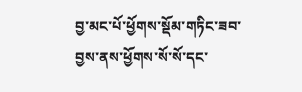བྱ་མང་པོ་ཕྱོགས་སྡོམ་གཏིང་ཟབ་བྱས་ནས་ཕྱོགས་སོ་སོ་དང་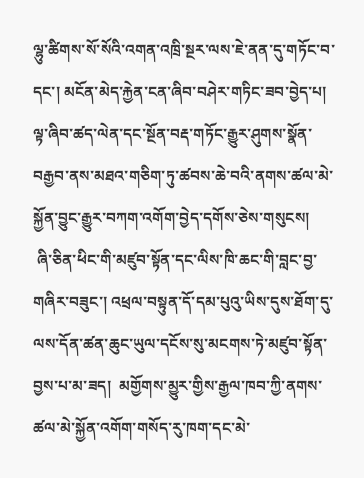ལྷུ་ཚིགས་སོ་སོའི་འགན་འཁྲི་སྔར་ལས་ཇེ་ནན་དུ་གཏོང་བ་དང་། མངོན་མེད་རྐྱེན་ངན་ཞིབ་བཤེར་གཏིང་ཟབ་བྱེད་པ། ལྟ་ཞིབ་ཚད་ལེན་དང་སྔོན་བརྡ་གཏོང་རྒྱུར་ཤུགས་སྣོན་བརྒྱབ་ནས་མཐའ་གཅིག་ཏུ་ཚབས་ཆེ་བའི་ནགས་ཚལ་མེ་སྐྱོན་བྱུང་རྒྱུར་བཀག་འགོག་བྱེད་དགོས་ཅེས་གསུངས།
 ཞི་ཅིན་ཕིང་གི་མཛུབ་སྟོན་དང་ལིས་ཁི་ཆང་གི་བླང་བྱ་གཞིར་བཟུང་། འཕྲལ་བསྟུན་དོ་དམ་པུའུ་ཡིས་དུས་ཐོག་དུ་ལས་དོན་ཚན་ཆུང་ཡུལ་དངོས་སུ་མངགས་ཏེ་མཛུབ་སྟོན་བྱས་པ་མ་ཟད།  མགྱོགས་མྱུར་གྱིས་རྒྱལ་ཁབ་ཀྱི་ནགས་ཚལ་མེ་སྐྱོན་འགོག་གསོད་རུ་ཁག་དང་མེ་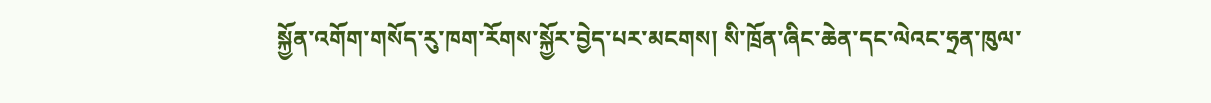སྐྱོན་འགོག་གསོད་རུ་ཁག་རོགས་སྐྱོར་བྱེད་པར་མངགས། སི་ཁྲོན་ཞིང་ཆེན་དང་ལེའང་ཧྲན་ཁུལ་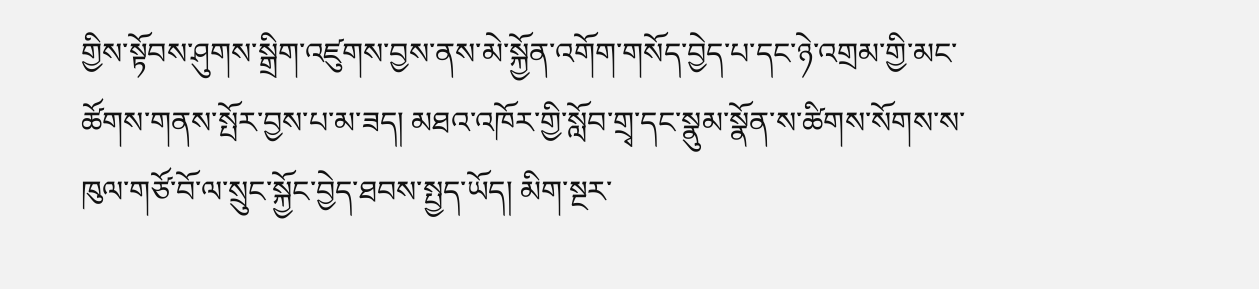གྱིས་སྟོབས་ཤུགས་སྒྲིག་འཛུགས་བྱས་ནས་མེ་སྐྱོན་འགོག་གསོད་བྱེད་པ་དང་ཉེ་འགྲམ་གྱི་མང་ཚོགས་གནས་སྤོར་བྱས་པ་མ་ཟད། མཐའ་འཁོར་གྱི་སློབ་གྲྭ་དང་སྣུམ་སྣོན་ས་ཚིགས་སོགས་ས་ཁུལ་གཙོ་བོ་ལ་སྲུང་སྐྱོང་བྱེད་ཐབས་སྤྱད་ཡོད། མིག་སྔར་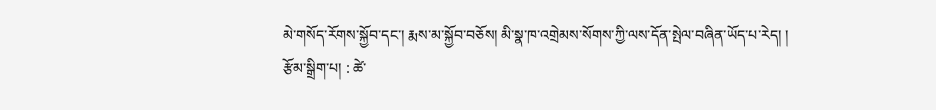མེ་གསོད་རོགས་སྐྱོབ་དང་། རྨས་མ་སྐྱོབ་བཅོས། མི་སྣ་ཁ་འགྲེམས་སོགས་ཀྱི་ལས་དོན་སྤེལ་བཞིན་ཡོད་པ་རེད། །
རྩོམ་སྒྲིག་པ། : ཚེ་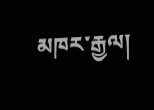མཁར་རྒྱལ།